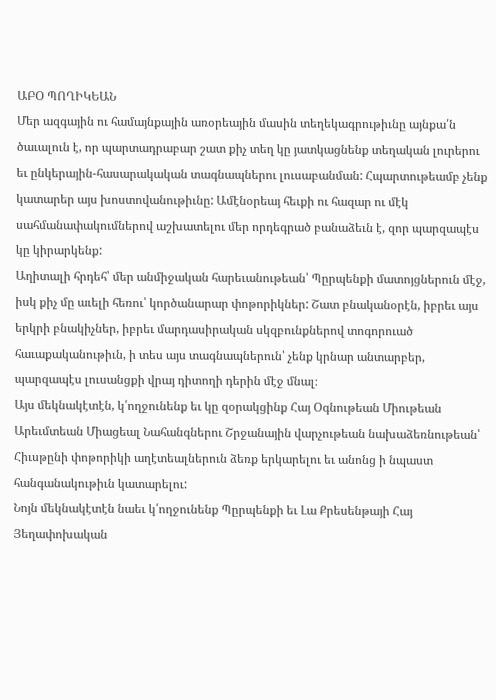ԱԲՕ ՊՈՂԻԿԵԱՆ
Մեր ազգային ու համայնքային առօրեային մասին տեղեկագրութիւնը այնքա՛ն ծաւալուն է, որ պարտադրաբար շատ քիչ տեղ կը յատկացնենք տեղական լուրերու եւ ընկերային-հասարակական տագնապներու լուսաբանման: Հպարտութեամբ չենք կատարեր այս խոստովանութիւնը: Ամէնօրեայ հեւքի ու հազար ու մէկ սահմանափակումներով աշխատելու մեր որդեգրած բանաձեւն է, զոր պարզապէս կը կիրարկենք:
Աղիտալի հրդեհ՝ մեր անմիջական հարեւանութեան՝ Պըրպենքի մատոյցներուն մէջ, իսկ քիչ մը աւելի հեռու՝ կործանարար փոթորիկներ: Շատ բնականօրէն, իբրեւ այս երկրի բնակիչներ, իբրեւ մարդասիրական սկզբունքներով տոգորուած հաւաքականութիւն, ի տես այս տագնապներուն՝ չենք կրնար անտարբեր, պարզապէս լուսանցքի վրայ դիտողի դերին մէջ մնալ։
Այս մեկնակէտէն, կ՛ողջունենք եւ կը զօրակցինք Հայ Օգնութեան Միութեան Արեւմտեան Միացեալ Նահանգներու Շրջանային վարչութեան նախաձեռնութեան՝ Հիւսթընի փոթորիկի աղէտեալներուն ձեռք երկարելու եւ անոնց ի նպաստ հանգանակութիւն կատարելու:
Նոյն մեկնակէտէն նաեւ կ՛ողջունենք Պըրպենքի եւ Լա Քրեսենթայի Հայ Յեղափոխական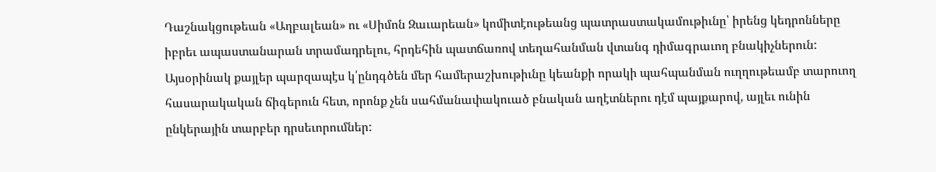Դաշնակցութեան «Աղբալեան» ու «Սիմոն Զաւարեան» կոմիտէութեանց պատրաստակամութիւնը՝ իրենց կեդրոնները իբրեւ ապաստանարան տրամադրելու, հրդեհին պատճառով տեղահանման վտանգ դիմագրաւող բնակիչներուն:
Այսօրինակ քայլեր պարզապէս կ՛ընդգծեն մեր համերաշխութիւնը կեանքի որակի պահպանման ուղղութեամբ տարուող հասարակական ճիգերուն հետ, որոնք չեն սահմանափակուած բնական աղէտներու դէմ պայքարով, այլեւ ունին ընկերային տարբեր դրսեւորումներ: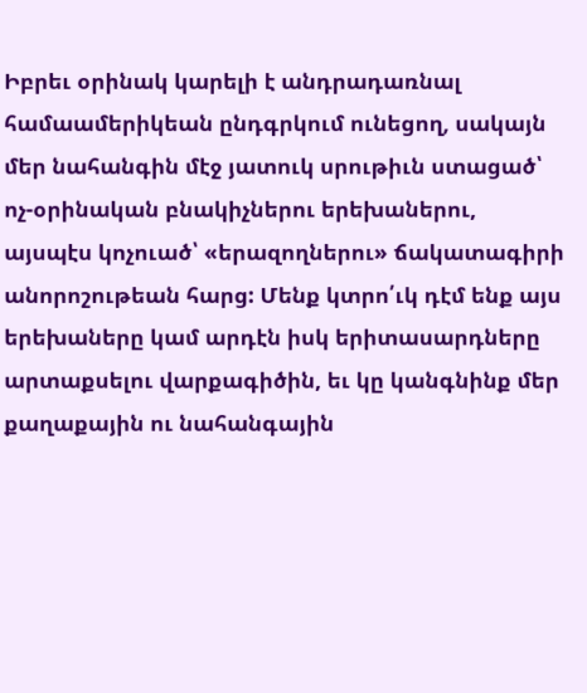Իբրեւ օրինակ կարելի է անդրադառնալ համաամերիկեան ընդգրկում ունեցող, սակայն մեր նահանգին մէջ յատուկ սրութիւն ստացած՝ ոչ-օրինական բնակիչներու երեխաներու, այսպէս կոչուած՝ «երազողներու» ճակատագիրի անորոշութեան հարց: Մենք կտրո՛ւկ դէմ ենք այս երեխաները կամ արդէն իսկ երիտասարդները արտաքսելու վարքագիծին, եւ կը կանգնինք մեր քաղաքային ու նահանգային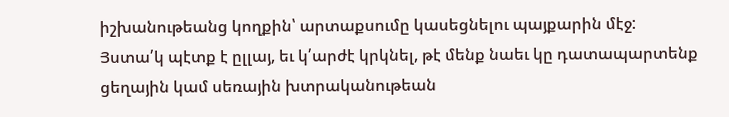իշխանութեանց կողքին՝ արտաքսումը կասեցնելու պայքարին մէջ:
Յստա՛կ պէտք է ըլլայ, եւ կ՛արժէ կրկնել, թէ մենք նաեւ կը դատապարտենք ցեղային կամ սեռային խտրականութեան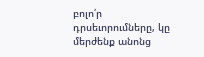բոլո՛ր դրսեւորումները, կը մերժենք անոնց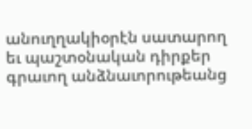անուղղակիօրէն սատարող եւ պաշտօնական դիրքեր գրաւող անձնաւորութեանց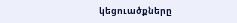կեցուածքները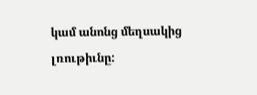կամ անոնց մեղսակից լռութիւնը: